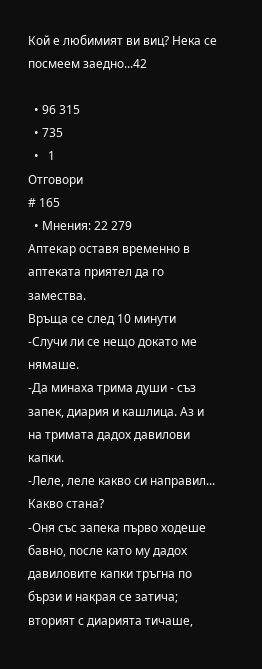Кой е любимият ви виц? Нека се посмеем заедно...42

  • 96 315
  • 735
  •   1
Отговори
# 165
  • Мнения: 22 279
Аптекар оставя временно в аптеката приятел да го замества.
Връща се след 10 минути
-Случи ли се нещо докато ме нямаше.
-Да минаха трима души - съз запек, диария и кашлица. Аз и на тримата дадох давилови капки.
-Леле, леле какво си направил... Какво стана?
-Оня със запека първо ходеше бавно, после като му дадох давиловите капки тръгна по бързи и накрая се затича; вторият с диарията тичаше,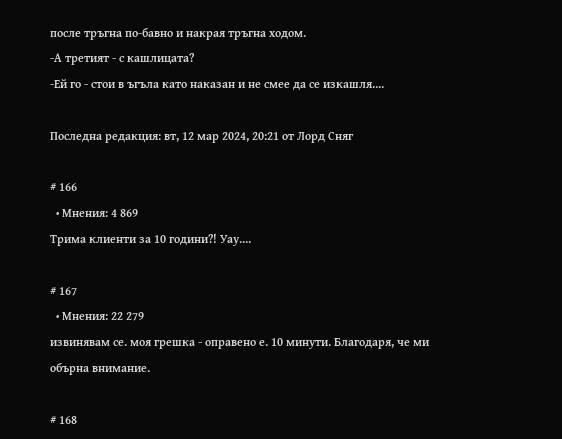после тръгна по-бавно и накрая тръгна ходом.
-А третият - с кашлицата?
-Ей го - стои в ъгъла като наказан и не смее да се изкашля....

Последна редакция: вт, 12 мар 2024, 20:21 от Лорд Сняг

# 166
  • Мнения: 4 869
Трима клиенти за 10 години?! Уау....

# 167
  • Мнения: 22 279
извинявам се. моя грешка - оправено е. 10 минути. Благодаря, че ми обърна внимание.

# 168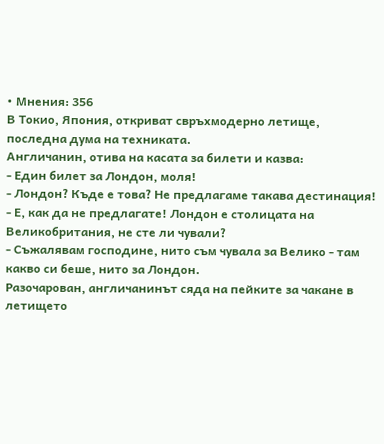• Мнения: 356
В Токио, Япония, откриват свръхмодерно летище, последна дума на техниката.
Англичанин, отива на касата за билети и казва:
- Един билет за Лондон, моля!
- Лондон? Къде е това? Не предлагаме такава дестинация!
- Е, как да не предлагате! Лондон е столицата на Великобритания, не сте ли чували?
- Съжалявам господине, нито съм чувала за Велико - там какво си беше, нито за Лондон.
Разочарован, англичанинът сяда на пейките за чакане в летището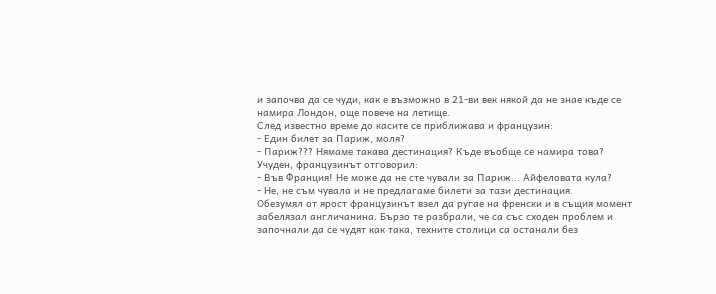и започва да се чуди, как е възможно в 21-ви век някой да не знае къде се намира Лондон, още повече на летище.
След известно време до касите се приближава и французин:
- Един билет за Париж, моля?
- Париж??? Нямаме такава дестинация? Къде въобще се намира това?
Учуден, французинът отговорил:
- Във Франция! Не може да не сте чували за Париж... Айфеловата кула?
- Не, не съм чувала и не предлагаме билети за тази дестинация.
Обезумял от ярост французинът взел да ругае на френски и в същия момент забелязал англичанина. Бързо те разбрали, че са със сходен проблем и започнали да се чудят как така, техните столици са останали без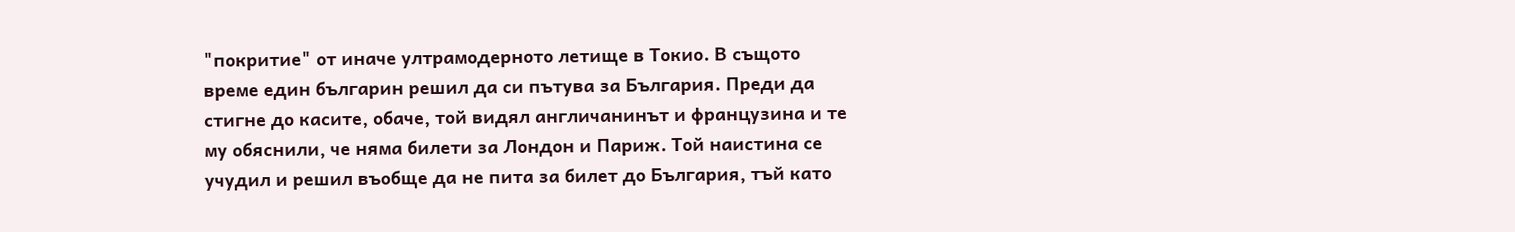"покритие" от иначе ултрамодерното летище в Токио. В същото време един българин решил да си пътува за България. Преди да стигне до касите, обаче, той видял англичанинът и французина и те му обяснили, че няма билети за Лондон и Париж. Той наистина се учудил и решил въобще да не пита за билет до България, тъй като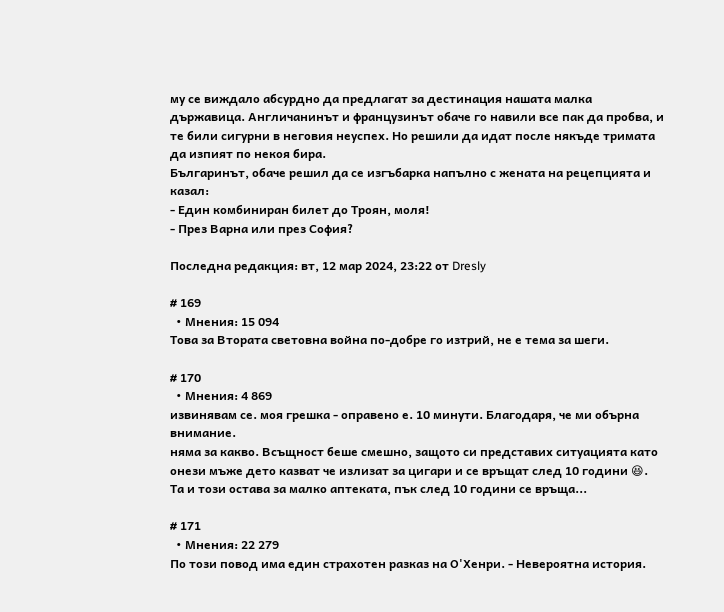му се виждало абсурдно да предлагат за дестинация нашата малка държавица. Англичанинът и французинът обаче го навили все пак да пробва, и те били сигурни в неговия неуспех. Но решили да идат после някъде тримата да изпият по некоя бира.
Българинът, обаче решил да се изгъбарка напълно с жената на рецепцията и казал:
- Един комбиниран билет до Троян, моля!
- През Варна или през София?

Последна редакция: вт, 12 мар 2024, 23:22 от Dresly

# 169
  • Мнения: 15 094
Това за Втората световна война по-добре го изтрий, не е тема за шеги.

# 170
  • Мнения: 4 869
извинявам се. моя грешка - оправено е. 10 минути. Благодаря, че ми обърна внимание.
няма за какво. Всъщност беше смешно, защото си представих ситуацията като онези мъже дето казват че излизат за цигари и се връщат след 10 години 😆. Та и този остава за малко аптеката, пък след 10 години се връща...

# 171
  • Мнения: 22 279
По този повод има един страхотен разказ на О'Хенри. - Невероятна история.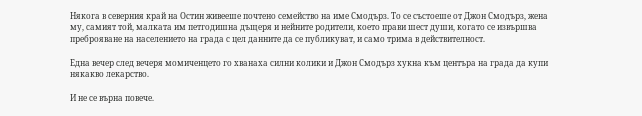Някога в северния край на Остин живееше почтено семейство на име Смодърз. То се състоеше от Джон Смодърз, жена му, самият той, малката им петгодишна дъщеря и нейните родители, което прави шест души, когато се извършва преброяване на населението на града с цел данните да се публикуват, и само трима в действителност.

Една вечер след вечеря момиченцето го хванаха силни колики и Джон Смодърз хукна към центъра на града да купи някакво лекарство.

И не се върна повече.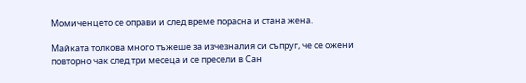Момиченцето се оправи и след време порасна и стана жена.

Майката толкова много тъжеше за изчезналия си съпруг, че се ожени повторно чак след три месеца и се пресели в Сан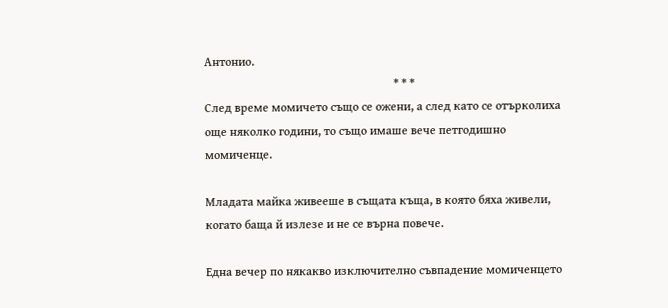Антонио.
                                                               * * *
След време момичето също се ожени, а след като се отърколиха още няколко години, то също имаше вече петгодишно момиченце.

Младата майка живееше в същата къща, в която бяха живели, когато баща й излезе и не се върна повече.

Една вечер по някакво изключително съвпадение момиченцето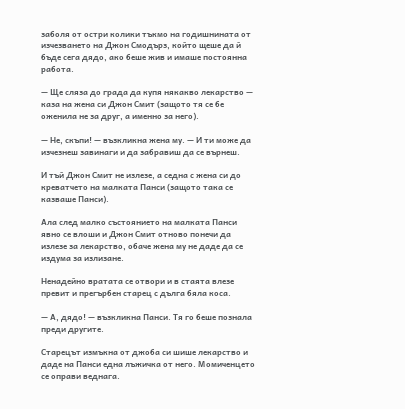заболя от остри колики тъкмо на годишнината от изчезването на Джон Смодърз, който щеше да й бъде сега дядо, ако беше жив и имаше постоянна работа.

— Ще сляза до града да купя някакво лекарство — каза на жена си Джон Смит (защото тя се бе оженила не за друг, а именно за него).

— Не, скъпи! — възкликна жена му. — И ти може да изчезнеш завинаги и да забравиш да се върнеш.

И тъй Джон Смит не излезе, а седна с жена си до креватчето на малката Панси (защото така се казваше Панси).

Ала след малко състоянието на малката Панси явно се влоши и Джон Смит отново понечи да излезе за лекарство, обаче жена му не даде да се издума за излизане.

Ненадейно вратата се отвори и в стаята влезе превит и прегърбен старец с дълга бяла коса.

— А, дядо! — възкликна Панси. Тя го беше познала преди другите.

Старецът измъкна от джоба си шише лекарство и даде на Панси една лъжичка от него. Момиченцето се оправи веднага.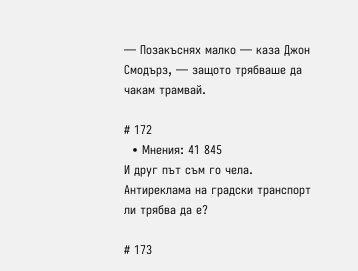— Позакъснях малко — каза Джон Смодърз, — защото трябваше да чакам трамвай.

# 172
  • Мнения: 41 845
И друг път съм го чела.
Антиреклама на градски транспорт ли трябва да е?

# 173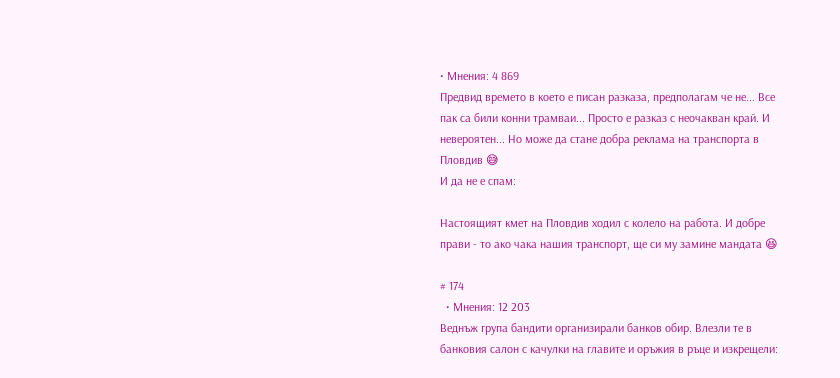• Мнения: 4 869
Предвид времето в което е писан разказа, предполагам че не... Все пак са били конни трамваи... Просто е разказ с неочакван край. И невероятен... Но може да стане добра реклама на транспорта в Пловдив 😅
И да не е спам:

Настоящият кмет на Пловдив ходил с колело на работа. И добре прави - то ако чака нашия транспорт, ще си му замине мандата 😆

# 174
  • Мнения: 12 203
Веднъж група бандити организирали банков обир. Влезли те в банковия салон с качулки на главите и оръжия в ръце и изкрещели: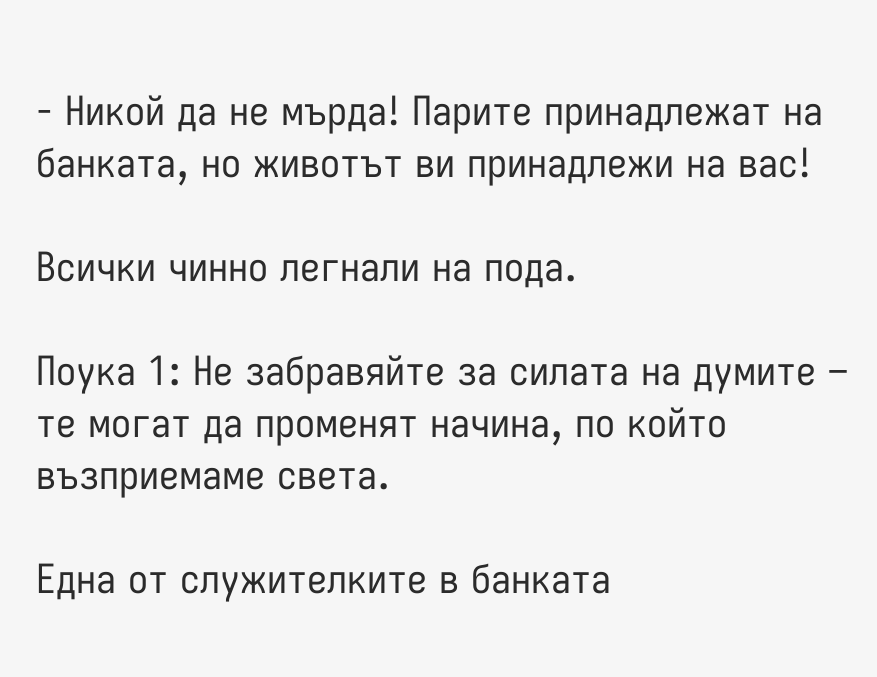- Никой да не мърда! Парите принадлежат на банката, но животът ви принадлежи на вас!

Всички чинно легнали на пода.

Поука 1: Не забравяйте за силата на думите – те могат да променят начина, по който възприемаме света.

Една от служителките в банката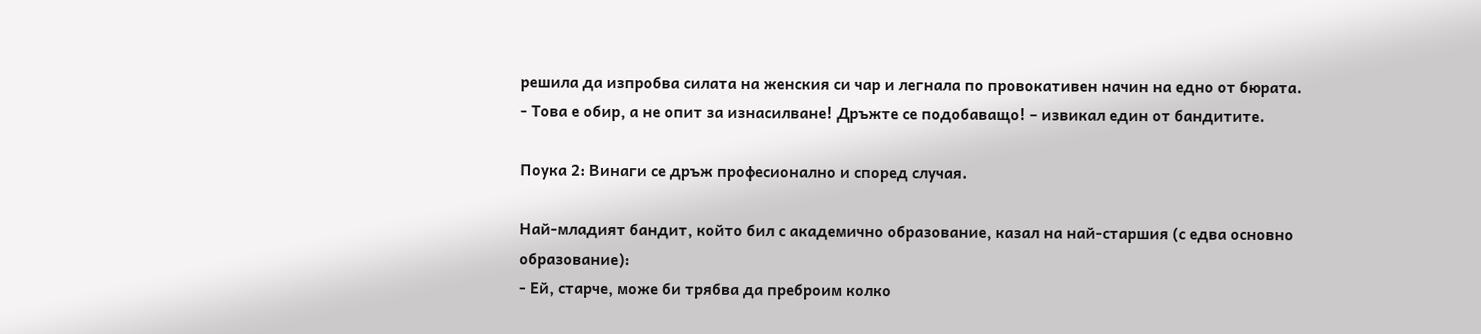решила да изпробва силата на женския си чар и легнала по провокативен начин на едно от бюрата.
- Това е обир, а не опит за изнасилване! Дръжте се подобаващо! – извикал един от бандитите.

Поука 2: Винаги се дръж професионално и според случая.

Най-младият бандит, който бил с академично образование, казал на най-старшия (с едва основно образование):
- Ей, старче, може би трябва да преброим колко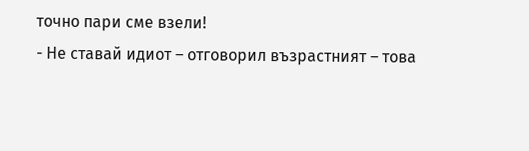точно пари сме взели!
- Не ставай идиот – отговорил възрастният – това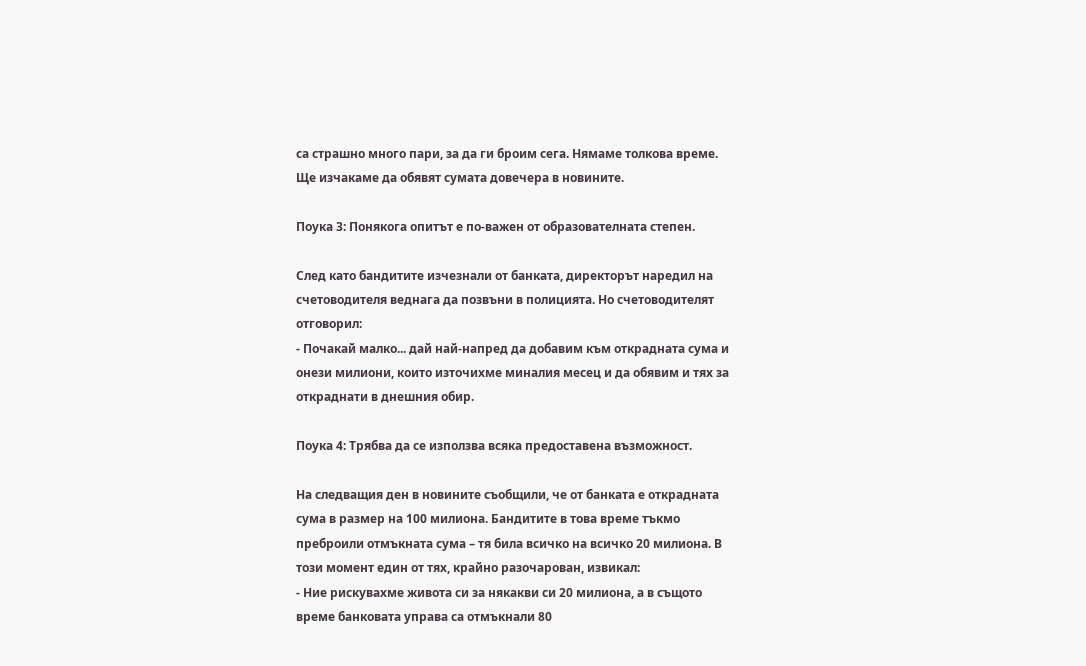са страшно много пари, за да ги броим сега. Нямаме толкова време. Ще изчакаме да обявят сумата довечера в новините.

Поука 3: Понякога опитът е по-важен от образователната степен.

След като бандитите изчезнали от банката, директорът наредил на счетоводителя веднага да позвъни в полицията. Но счетоводителят отговорил:
- Почакай малко... дай най-напред да добавим към открадната сума и онези милиони, които източихме миналия месец и да обявим и тях за откраднати в днешния обир.

Поука 4: Трябва да се използва всяка предоставена възможност.

На следващия ден в новините съобщили, че от банката е открадната сума в размер на 100 милиона. Бандитите в това време тъкмо преброили отмъкната сума – тя била всичко на всичко 20 милиона. В този момент един от тях, крайно разочарован, извикал:
- Ние рискувахме живота си за някакви си 20 милиона, а в същото време банковата управа са отмъкнали 80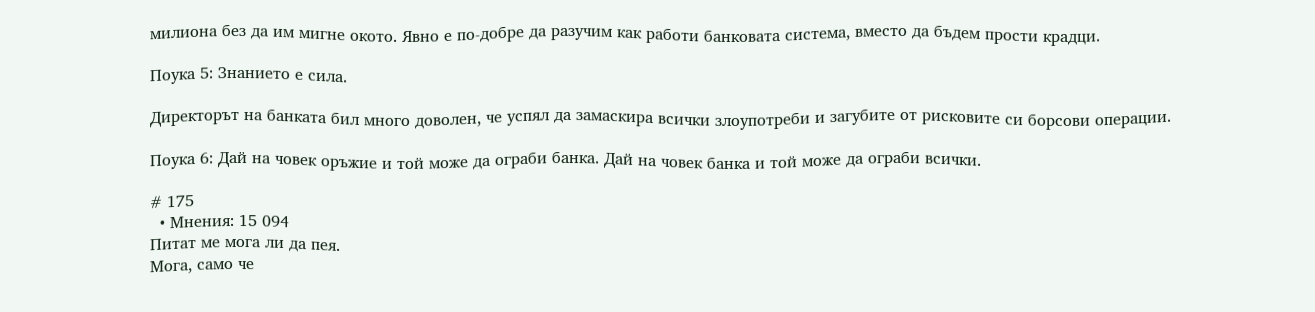милиона без да им мигне окото. Явно е по-добре да разучим как работи банковата система, вместо да бъдем прости крадци.

Поука 5: Знанието е сила.

Директорът на банката бил много доволен, че успял да замаскира всички злоупотреби и загубите от рисковите си борсови операции.

Поука 6: Дай на човек оръжие и той може да ограби банка. Дай на човек банка и той може да ограби всички.

# 175
  • Мнения: 15 094
Питат ме мога ли да пея.
Мога, само че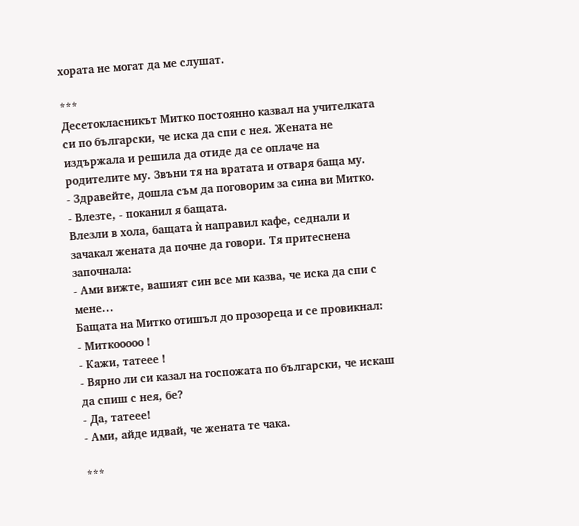хората не могат да ме слушат.

***
Десетокласникът Митко постоянно казвал на учителката си по български, че иска да спи с нея. Жената не издържала и решила да отиде да се оплаче на родителите му. Звъни тя на вратата и отваря баща му.
- Здравейте, дошла съм да поговорим за сина ви Митко.
- Влезте, - поканил я бащата.
Влезли в хола, бащата ѝ направил кафе, седнали и зачакал жената да почне да говори. Тя притеснена започнала:
- Ами вижте, вашият син все ми казва, че иска да спи с мене...
Бащата на Митко отишъл до прозореца и се провикнал:
- Миткооооо !
- Кажи, татеее !
- Вярно ли си казал на госпожата по български, че искаш да спиш с нея, бе?
- Да, татеее!
- Ами, айде идвай, че жената те чака.

***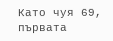Като чуя 69, първата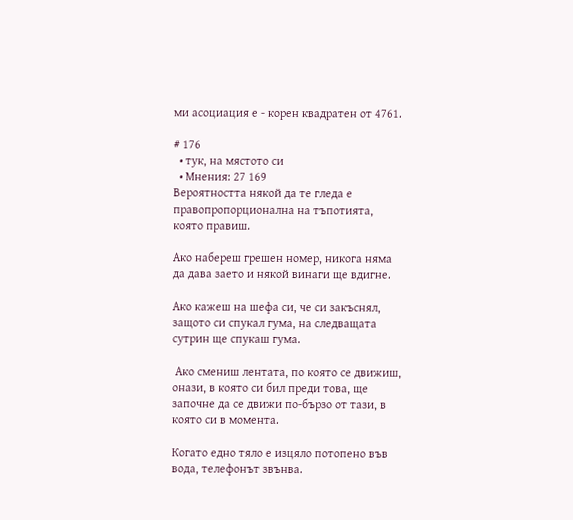ми асоциация е - корен квадратен от 4761.

# 176
  • тук, на мястото си
  • Мнения: 27 169
Вероятността някой да те гледа е правопропорционална на тъпотията, която правиш.

Ако набереш грешен номер, никога няма да дава заето и някой винаги ще вдигне.

Ако кажеш на шефа си, че си закъснял, защото си спукал гума, на следващата сутрин ще спукаш гума.

 Ако смениш лентата, по която се движиш, онази, в която си бил преди това, ще започне да се движи по-бързо от тази, в която си в момента.

Когато едно тяло е изцяло потопено във вода, телефонът звънва.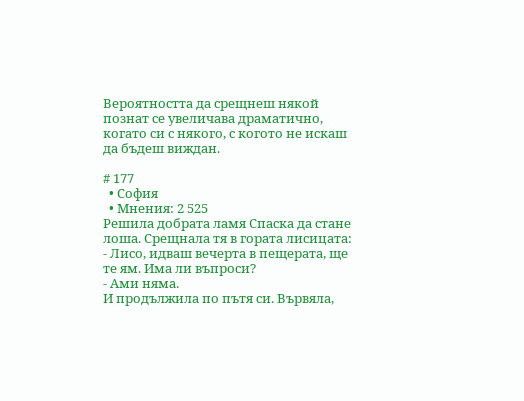Вероятността да срещнеш някой познат се увеличава драматично, когато си с някого, с когото не искаш да бъдеш виждан.

# 177
  • София
  • Мнения: 2 525
Решила добрата ламя Спаска да стане лоша. Срещнала тя в гората лисицата:
- Лисо, идваш вечерта в пещерата, ще те ям. Има ли въпроси?
- Ами няма.
И продължила по пътя си. Вървяла,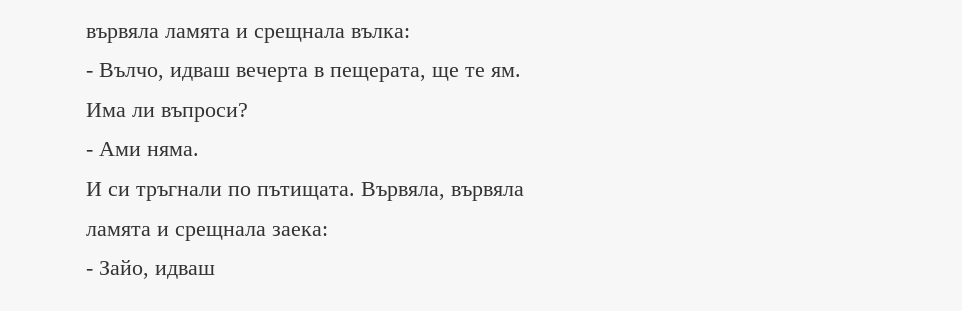вървяла ламята и срещнала вълка:
- Вълчо, идваш вечерта в пещерата, ще те ям. Има ли въпроси?
- Ами няма.
И си тръгнали по пътищата. Вървяла, вървяла ламята и срещнала заека:
- Зайо, идваш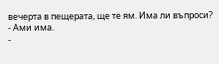вечерта в пещерата, ще те ям. Има ли въпроси?
- Ами има.
-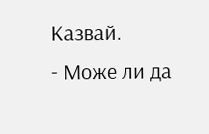Казвай.
- Може ли да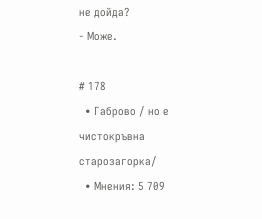не дойда?
- Може.

# 178
  • Габрово / но е чистокръвна старозагорка/
  • Мнения: 5 709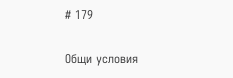# 179

Общи условия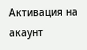Активация на акаунт